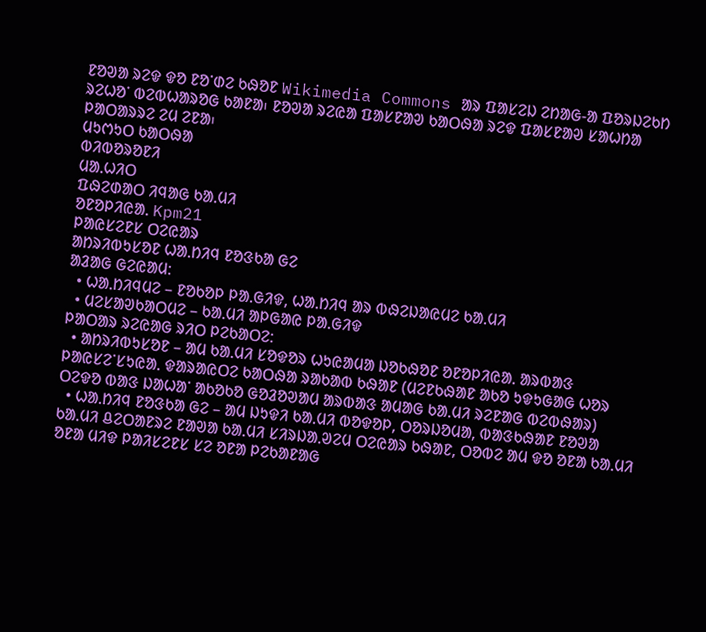ᱱᱚᱣᱟ ᱨᱮᱫ ᱫᱚ ᱱᱚᱸᱰᱮ ᱠᱷᱚᱱ Wikimedia Commons ᱟᱨ ᱯᱟᱥᱮᱡ ᱮᱴᱟᱜ-ᱟ ᱯᱚᱨᱡᱮᱠᱴ ᱨᱮᱦᱚᱸ ᱵᱮᱵᱦᱟᱨᱚᱜ ᱠᱟᱱᱟ᱾ ᱱᱚᱣᱟ ᱨᱮᱭᱟ ᱯᱟᱥᱱᱟᱣ ᱠᱟᱛᱷᱟ ᱨᱮᱫ ᱯᱟᱥᱱᱟᱣ ᱥᱟᱦᱴᱟ ᱞᱟᱛᱟᱨᱨᱮ ᱮᱢ ᱮᱱᱟ᱾
ᱢᱩᱬᱩᱛ ᱠᱟᱛᱷᱟ
ᱵᱤᱵᱚᱨᱚᱱᱤ
ᱢᱟᱹᱦᱤᱛ
ᱯᱷᱮᱰᱟᱛ ᱤᱧᱟᱜ ᱠᱟᱹᱢᱤ
ᱚᱱᱚᱞᱤᱭᱟᱹ Kpm21
ᱞᱟᱭᱥᱮᱱᱥ ᱛᱮᱭᱟᱨ
ᱟᱴᱨᱤᱵᱩᱥᱚᱱ ᱦᱟᱹᱴᱤᱧ ᱱᱚᱝᱠᱟ ᱜᱮ
ᱟᱲᱟᱜ ᱜᱮᱭᱟᱢ:
  • ᱦᱟᱹᱴᱤᱧᱢᱮ – ᱱᱚᱠᱚᱞ ᱞᱟᱹᱜᱤᱫ, ᱦᱟᱹᱴᱤᱧ ᱟᱨ ᱵᱷᱮᱡᱟᱭᱢᱮ ᱠᱟᱹᱢᱤ
  • ᱢᱮᱥᱟᱣᱠᱟᱛᱢᱮ – ᱠᱟᱹᱢᱤ ᱟᱞᱜᱟᱭ ᱞᱟᱹᱜᱤᱫ
ᱞᱟᱛᱟᱨ ᱨᱮᱭᱟᱜ ᱨᱤᱛ ᱞᱮᱠᱟᱛᱮ:
  • ᱟᱴᱨᱤᱵᱩᱥᱚᱱ – ᱟᱢ ᱠᱟᱹᱢᱤ ᱥᱚᱫᱚᱨ ᱦᱩᱭᱟᱢᱟ ᱡᱚᱠᱷᱚᱱ ᱚᱱᱚᱞᱤᱭᱟᱹ ᱟᱨᱵᱟᱝ ᱞᱟᱭᱥᱮᱸᱥᱩᱭᱟᱹ ᱫᱟᱨᱟᱭᱛᱮ ᱠᱟᱛᱷᱟ ᱨᱟᱠᱟᱵ ᱠᱷᱟᱱ (ᱢᱮᱱᱠᱷᱟᱱ ᱟᱠᱚ ᱩᱫᱩᱜᱟᱜ ᱦᱚᱨ ᱛᱮᱫᱚ ᱵᱟᱝ ᱡᱟᱦᱟᱸ ᱟᱠᱚᱠᱚ ᱜᱚᱲᱚᱣᱟᱢ ᱟᱨᱵᱟᱝ ᱟᱢᱟᱜ ᱠᱟᱹᱢᱤ ᱨᱮᱱᱟᱜ ᱵᱮᱵᱷᱟᱨ)
  • ᱦᱟᱹᱴᱤᱧ ᱱᱚᱝᱠᱟ ᱜᱮ – ᱟᱢ ᱡᱩᱫᱤ ᱠᱟᱹᱢᱤ ᱵᱚᱫᱚᱞ, ᱛᱚᱨᱡᱚᱢᱟ, ᱵᱟᱝᱠᱷᱟᱱ ᱱᱚᱣᱟ ᱠᱟᱹᱢᱤ ᱪᱮᱛᱟᱱᱨᱮ ᱱᱟᱣᱟ ᱠᱟᱹᱢᱤ ᱥᱤᱨᱡᱟᱹᱣᱮᱢ ᱛᱮᱭᱟᱨ ᱠᱷᱟᱱ, ᱛᱚᱵᱮ ᱟᱢ ᱫᱚ ᱚᱱᱟ ᱠᱟᱹᱢᱤ ᱚᱱᱟ ᱢᱤᱫ ᱞᱟᱤᱥᱮᱱᱥ ᱥᱮ ᱚᱱᱟ ᱞᱮᱠᱟᱱᱟᱜ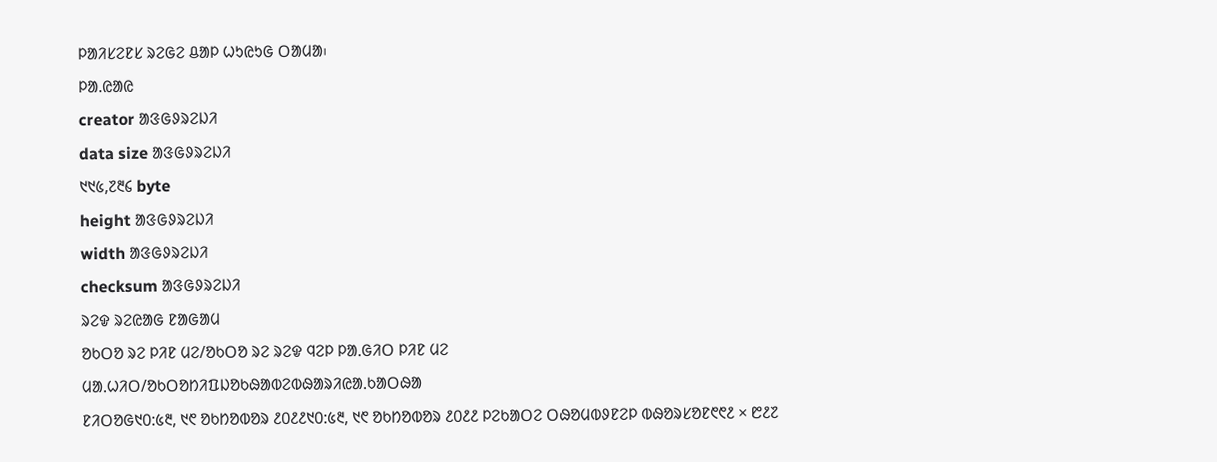ᱞᱟᱤᱥᱮᱱᱥ ᱨᱮᱜᱮ ᱪᱟᱞ ᱦᱩᱭᱩᱜ ᱛᱟᱢᱟ᱾
ᱞᱟ.ᱭᱟᱭ
creator ᱟᱝᱜᱽᱨᱮᱡᱤ
data size ᱟᱝᱜᱽᱨᱮᱡᱤ
᱑᱑᱕,᱗᱓᱔ byte
height ᱟᱝᱜᱽᱨᱮᱡᱤ
width ᱟᱝᱜᱽᱨᱮᱡᱤ
checksum ᱟᱝᱜᱽᱨᱮᱡᱤ
ᱨᱮᱫ ᱨᱮᱭᱟᱜ ᱱᱟᱜᱟᱢ
ᱚᱠᱛᱚ ᱨᱮ ᱞᱤᱱ ᱢᱮ/ᱚᱠᱛᱚ ᱨᱮ ᱨᱮᱫ ᱧᱮᱞ ᱞᱟᱹᱜᱤᱛ ᱞᱤᱱ ᱢᱮ
ᱢᱟᱹᱦᱤᱛ/ᱚᱠᱛᱚᱴᱤᱯᱡᱚᱠᱷᱟᱵᱮᱵᱷᱟᱨᱤᱭᱟᱹᱠᱟᱛᱷᱟ
ᱱᱤᱛᱚᱜ᱑᱐:᱕᱓, ᱑᱖ ᱚᱠᱴᱚᱵᱚᱨ ᱒᱐᱒᱒᱑᱐:᱕᱓, ᱑᱖ ᱚᱠᱴᱚᱵᱚᱨ ᱒᱐᱒᱒ ᱞᱮᱠᱟᱛᱮ ᱛᱷᱚᱢᱵᱽᱱᱮᱞ ᱵᱷᱚᱨᱥᱚᱱ᱖᱖᱒ × ᱘᱒᱗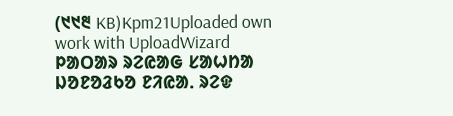(᱑᱑᱓ KB)Kpm21Uploaded own work with UploadWizard
ᱞᱟᱛᱟᱨ ᱨᱮᱭᱟᱜ ᱥᱟᱦᱴᱟ ᱡᱚᱱᱚᱲᱠᱚ ᱱᱤᱭᱟᱹ ᱨᱮᱫ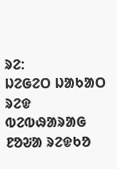ᱨᱮ:
ᱡᱮᱜᱮᱛ ᱡᱟᱠᱟᱛ ᱨᱮᱫ ᱵᱮᱵᱷᱟᱨᱟᱜ
ᱱᱚᱶᱟ ᱨᱮᱫᱠᱚ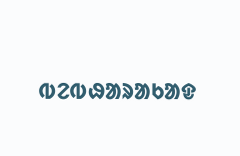ᱵᱮᱵᱷᱟᱨᱟᱠᱟᱫ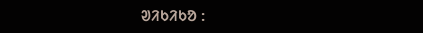ᱣᱤᱠᱤᱠᱚ :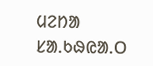ᱢᱮᱴᱟ ᱥᱟᱹᱠᱷᱭᱟᱹᱛ